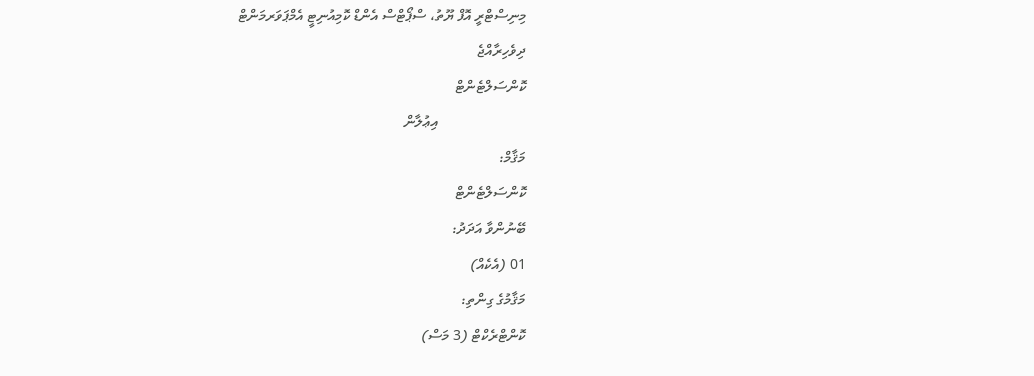މިނިސްޓްރީ އޮފް ޔޫތު، ސްޕޯޓްސް އެންޑް ކޮމިއުނިޓީ އެމްޕަވަރމަންޓް
ދިވެހިރާއްޖެ
ކޮންސަލްޓެންޓް
                        އިޢުލާން
މަޤާމް:
ކޮންސަލްޓެންޓް
ބޭނުންވާ އަދަދު:
01 (އެކެއް)
މަޤާމުގެ ގިންތި:
ކޮންޓްރެކްޓް (3 މަސް)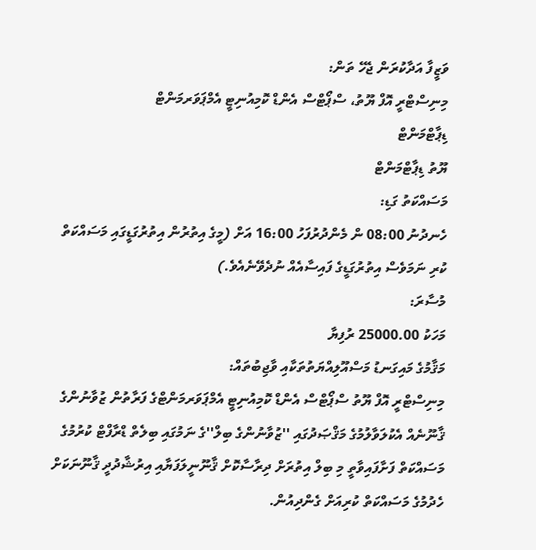ވަޒީފާ އަދާކުރަން ޖެހޭ ތަން:
މިނިސްޓްރީ އޮފް ޔޫތު، ސްޕޯޓްސް އެންޑް ކޮމިއުނިޓީ އެމްޕަވަރމަންޓް
ޑިޕާޓްމަންޓް
ޔޫތު ޑިޕާޓްމަންޓް
މަސައްކަތު ގަޑި:
ހެނދުނު 08:00 ން މެންދުރުފަހު 16:00 އަށް (މީގެ އިތުރުން އިތުރުގަޑީގައި މަސައްކަތް ކުރި ނަމަވެސް އިތުރުގަޑީގެ ފައިސާއެއް ނުދެވޭނެއެވެ.)
މުސާރަ:
މަހަކު 25000.00 ރުފިޔާ
މަޤާމުގެ މައިގަނޑު މަސްއޫލިއްޔަތުތަކާއި ވާޖިބުތައް:
މިނިސްޓްރީ އޮފް ޔޫތު ސްޕޯޓްސް އެންޑް ކޮމިއުނިޓީ އެމްޕަވަރމަންޓްގެ ފަރާތުން ޒުވާނުންގެ ޤާނޫނެއް އެކުލަވާލުމުގެ މަޤްޞަދުގައި ''ޒުވާނުންގެ ބިލް''ގެ ނަމުގައި ބިލެތް ޑްރާފްޓް ކުރުމުގެ މަސައްކަތް ފަށާފައިވާތީ މި ބިލް އިތުރަށް ދިރާސާކޮށް ޤާނޫނީލަފަޔާއި އިރުޝާދުދީ ޤާނޫނަކަށް ހެދުމުގެ މަސައްކަތް ކުރިއަށް ގެންދިއުން.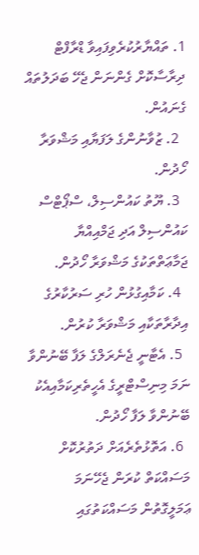1. ތައްޔާރުކުރެވިފައިވާ ޑްރާފްޓް ދިރާސާކޮށް ގެންނަން ޖެހޭ ބަދަލުތައް ގެނައުން.
  2. ޒުވާނުންގެ ލަފަޔާއި މަޝްވަރާ ހޯދުން.
  3. ޔޫތު ކައުންސިލް، ސްޕޯޓްސް ކައުންސިލް އަދި ޖަމްއިއްޔާ ޖަމާޢަތްތަކުގެ މަޝްވަރާ ހޯދުން.
  4. ކަމާއިގުޅުން ހުރި ސަރުކާރުގެ އިދާރާތަކާއި މަޝްވަރާ ކުރުން.
  5. އެޓާނީ ޖެނެރަލްގެ ލަފާ ބޭނުންވާ ނަމަ މިނިސްޓްރީގެ އެހީތެރިކަމާއިއެކު ބޭނުންވާ ލަފާ ހޯދުން.
  6. އަތޮޅުތެރެއަށް ދަތުރުކޮށް މަސައްކަތް ކުރަން ޖެހޭނަމަ ޢަމަލީގޮތުން މަސައްކަތުގައި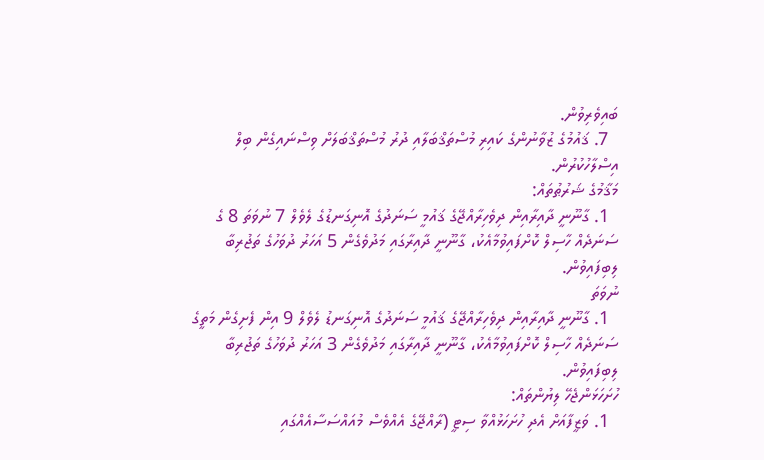ބައިވެރިވުން.
  7. ޤައުމުގެ ޒުވާނުންގެ ކައިރި މުސްތަޤްބަލާއި ދުރު މުސްތަޤްބަލަށް ވިސްނައިގެން ބިލް އިސްލާހުކުރުން.
މަޤާމުގެ ޝަރުޠުތައް:
  1. ގާނޫނީ ދާއިރާއިން ދިވެހިރާއްޖޭގެ ޤައުމީ ސަނަދުގެ އޮނިގަނޑުގެ ލެވެލް 7 ނުވަތަ 8 ގެ ސަނަދެއް ހާސިލް ކޮށްފައިވުމާއެކު، ގާނޫނީ ދާއިރާގައި މަދުވެގެން 5 އަހަރު ދުވަހުގެ ތަޖުރިބާ ލިބިފައިވުން.
ނުވަތަ
  1. ގާނޫނީ ދާއިރާއިން ދިވެހިރާއްޖޭގެ ޤައުމީ ސަނަދުގެ އޮނިގަނޑު ލެވެލް 9 އިން ފެށިގެން މަތީގެ ސަނަދެއް ހާސިލް ކޮށްފައިވުމާއެކު، ގާނޫނީ ދާއިރާގައި މަދުވެގެން 3 އަހަރު ދުވަހުގެ ތަޖުރިބާ ލިބިފައިވުން.
ހުށަހަޅަންޖެހޭ ލިޔުންތައް:
  1. ވަޒީފާއަށް އެދި ހުށަހަޅުއްވާ ސިޓީ (ރާއްޖޭގެ އެއްވެސް މުއައްސަސާއެއްގައި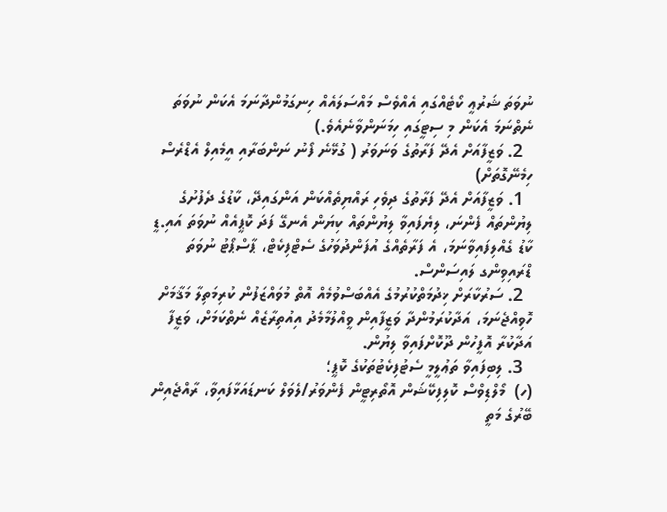ނުވަތަ ޝަރުޢީ ކޯޓެއްގައި އެއްވެސް މައްސަލައެއް ހިނގަމުންދާނަމަ އެކަން ނުވަތަ ނެތްނަމަ އެކަން މި ސިޓީގައި ހިމަނަންވާނެއެވެ.)
  2. ވަޒީފާއަށް އެދޭ ފަރާތުގެ ވަނަވަރު ( ގުޅޭނެ ފޯނު ނަންބަރާއި އީމެއިލް އެޑްރެސް ހިމެނޭގޮތަށް)
  1. ވަޒީފާއަށް އެދޭ ފަރާތުގެ ދިވެހި ރައްޔިތެއްކަން އަންގައިދޭ، ކާޑުގެ ދެފުށުގެ ލިޔުންތައް ފެންނަ، ލިޔެފައިވާ ލިޔުންތައް ކިޔަން އެނގޭ ފަދަ ކޮޕީއެއް ނުވަތަ އައި.ޑީ ކާޑު ގެއްލިފައިވާނަމަ، އެ ފަރާތެއްގެ އުފަންދުވަހުގެ ސެޓްފިކެޓް، ޕާސްޕޯޓު ނުވަތަ ޑްރައިވިންގ ލައިސަންސް.
  2. ސަރުކާރަށް ޚިދުމަތްކުރުމުގެ އެއްބަސްވުމެއް އޮތް މުވައްޒަފުން ކުރިމަތިލާ މަޤާމަށް ހޮވިއްޖެނަމަ، އަދާކުރަމުންދާ ވަޒީފާއިން ވީއްލުމާމެދު އިއުތިރާޒެއް ނެތްކަމަށް، ވަޒީފާ އަދާކުރާ އޮފީހުން ދޫކޮށްފައިވާ ލިޔުން.
  3. ލިބިފައިވާ ތަޢުލީމީ ސެޓުފިކެޓުތަކުގެ ކޮޕީ؛
(ހ)  މޯލްޑިވްސް ކޮލިފިކޭޝަން އޮތޯރިޓީން ފެންވަރު/ލެވަލް ކަނޑައަޅާފައިވާ، ރާއްޖެއިން ބޭރުގެ މަތީ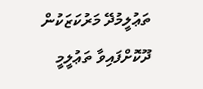ތަޢުލީމުދޭ މަރުކަޒަކުން ދޫކޮށްފައިވާ ތަޢުލީމީ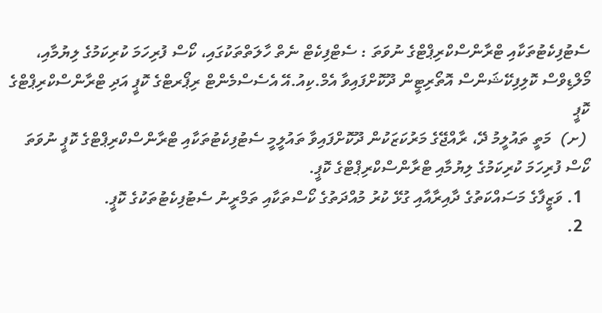ސެޓުފިކެޓުތަކާއި ޓްރާންސްކްރިޕްޓްގެ ނުވަތަ : ސެޓްފިކެޓް ނެތް ހާލަތްތަކުގައި، ކޯސް ފުރިހަމަ ކުރިކަމުގެ ލިޔުމާއި، މޯލްޑިވްސް ކޮލިފިކޭޝަންސް އޮތޯރިޓީން ދޫކޮށްފައިވާ އެމް.ކިއު.އޭ އެސެސްމެންޓް ރިޕޯރޓްގެ ކޮޕީ އަދި ޓްރާންސްކްރިޕްޓްގެ ކޮޕީ
 (ށ)  މަތީ ތައުލީމު ދޭ، ރާއްޖޭގެ މަރުކަޒަކުން ދޫކޮށްފައިވާ ތައުލީމީ ސެޓުފިކެޓުތަކާއި ޓްރާންސްކްރިޕްޓްގެ ކޮޕީ ނުވަތަ ކޯސް ފުރިހަމަ ކުރިކަމުގެ ލިޔުމާއި ޓްރާންސްކްރިޕްޓްގެ ކޮޕީ.
  1. ވަޒީފާގެ މަސައްކަތުގެ ދާއިރާއާއި ގުޅޭ ކުރު މުއްދަތުގެ ކޯސްތަކާއި ތަމްރީނު ސެޓުފިކެޓުތަކުގެ ކޮޕީ.
  2.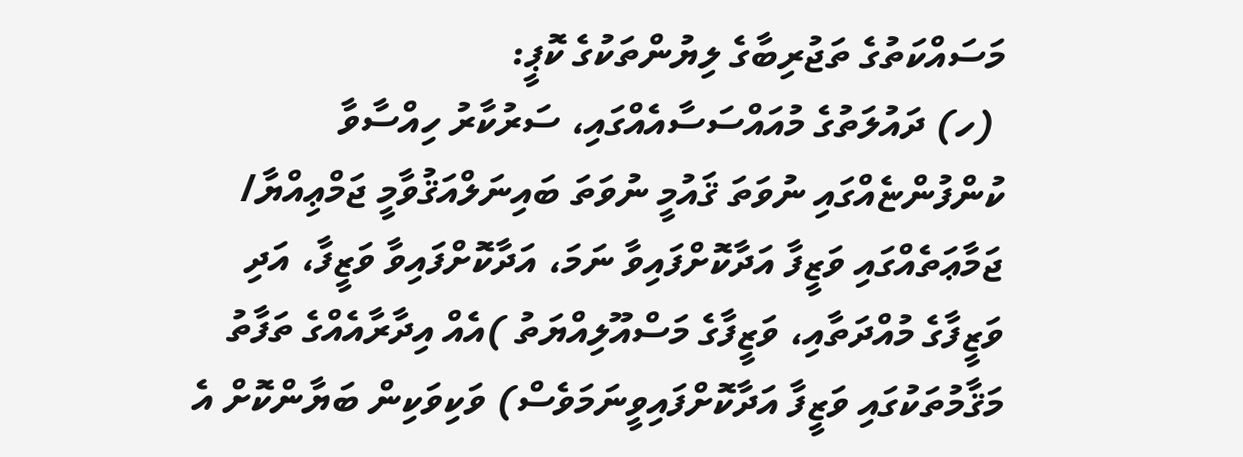މަސައްކަތުގެ ތަޖުރިބާގެ ލިޔުންތަކުގެ ކޮޕީ:
 (ހ) ދައުލަތުގެ މުއައްސަސާއެއްގައި، ސަރުކާރު ހިއްސާވާ ކުންފުންޏެއްގައި ނުވަތަ ޤައުމީ ނުވަތަ ބައިނަލްއަޤުވާމީ ޖަމްޢިއްޔާ/ ޖަމާޢަތެއްގައި ވަޒީފާ އަދާކޮށްފައިވާ ނަމަ، އަދާކޮށްފައިވާ ވަޒީފާ، އަދި ވަޒީފާގެ މުއްދަތާއި، ވަޒީފާގެ މަސްއޫލިއްޔަތު )އެއް އިދާރާއެއްގެ ތަފާތު މަޤާމުތަކުގައި ވަޒީފާ އަދާކޮށްފައިވީނަމަވެސް) ވަކިވަކިން ބަޔާންކޮށް އެ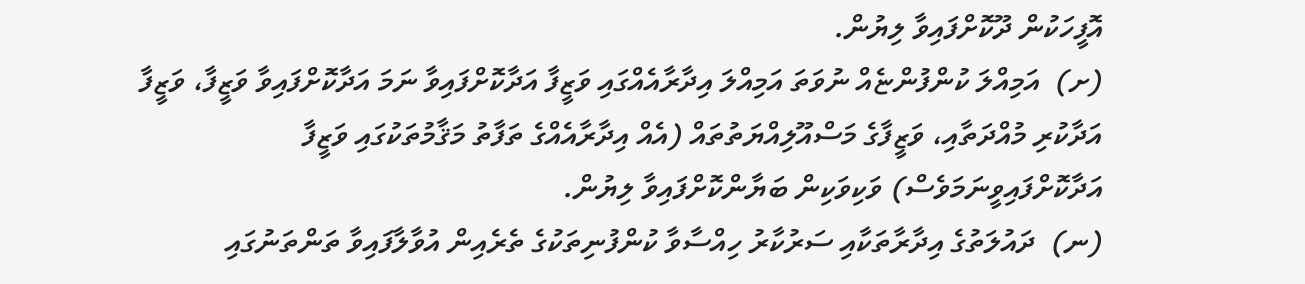އޮފީހަކުން ދޫކޮށްފައިވާ ލިޔުން.
(ށ)  އަމިއްލަ ކުންފުންޏެއް ނުވަތަ އަމިއްލަ އިދާރާއެއްގައި ވަޒީފާ އަދާކޮށްފައިވާ ނަމަ އަދާކޮށްފައިވާ ވަޒީފާ، ވަޒީފާ އަދާކުރި މުއްދަތާއި، ވަޒީފާގެ މަސްއޫލިއްޔަތުތައް (އެއް އިދާރާއެއްގެ ތަފާތު މަޤާމުތަކުގައި ވަޒީފާ އަދާކޮށްފައިވީނަމަވެސް) ވަކިވަކިން ބަޔާންކޮށްފައިވާ ލިޔުން.
(ނ)  ދައުލަތުގެ އިދާރާތަކާއި ސަރުކާރު ހިއްސާވާ ކުންފުނިތަކުގެ ތެރެއިން އުވާލާފައިވާ ތަންތަނުގައި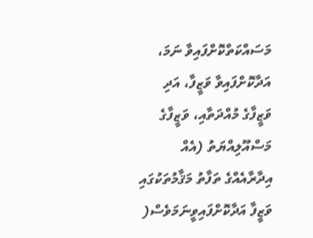މަސައްކަތްކޮށްފައިވާ ނަމަ، އަދާކޮށްފައިވާ ވަޒީފާ، އަދި ވަޒީފާގެ މުއްދަތާއި، ވަޒީފާގެ މަސްއޫލިއްޔަތު (އެއް އިދާރާއެއްގެ ތަފާތު މަޤާމުތަކުގައި ވަޒީފާ އަދާކޮށްފައިވީނަމަވެސް(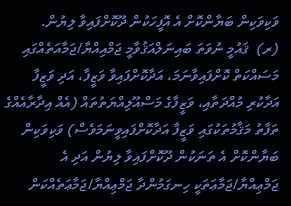ވަކިވަކިން ބަޔާންކޮށް އެ އޮފީހަކުން ދޫކޮށްފައިވާ ލިޔުން.
(ރ)  ޤައުމީ ނުވަތަ ބައިނަލްއަޤުވާމީ ޖަމްއިއްޔާ/ޖަމާއަތެއްގައި މަސައްކަތް ކޮށްފައިވާނަމަ، އަދާކޮށްފައިވާ ވަޒީފާ، އަދި ވަޒީފާ އަދާކުރި މުއްދަތާއި، ވަޒީފާގެ މަސްއޫލިއްޔަތުތައް (އެއް އިދާރާއެއްގެ ތަފާތު މަޤާމުތަކުގައި ވަޒީފާ އަދާކޮށްފައިވީނަމަވެސް) ވަކިވަކިން ބަޔާންކޮށް އެ ތަނަކުން ދޫކޮށްފައިވާ ލިޔުން އަދި އެ ޖަމްޢިއްޔާ/ޖަމާޢަތަކީ ހިނގަމުންދާ ޖަމްޢިއްޔާ/ޖަމާޢަތެއްކަން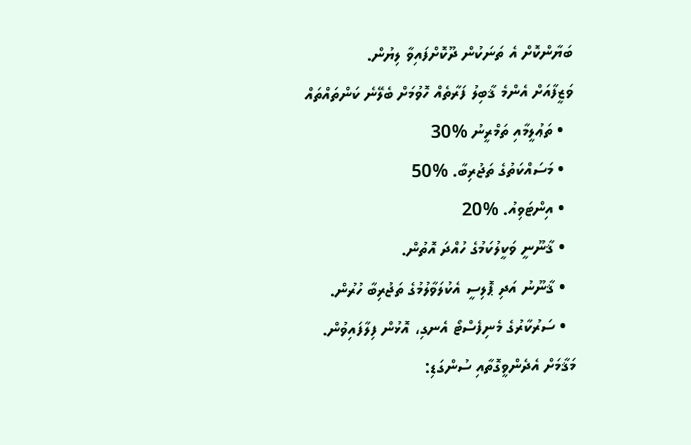ބަޔާންކޮށް އެ ތަނަކުން ދޫކޮށްފައިވާ ލިޔުން.
ވަޒީފާއަށް އެންމެ ޤާބިލު ފަރާތެއް ހޮވުމަށް ބެލޭނެ ކަންތައްތައް
  • ތަޢުލީމާއި ތަމްރީނު %30
  • މަސައްކަތުގެ ތަޖުރިބާ. %50
  • އިންޓަވިއު. %20
  • ޤާނޫނީ ވަކީލުކަމުގެ ހުއްދަ އޮތުން.
  • ޤާނޫނު އަދި ޕޮލިސީ އެކުލަވާލުމުގެ ތަޖުރިބާ ހުރުން.
  • ސަރުކާރުގެ މެނިފެސްޓޯ އެނގި، އޮޅުން ފިލާފައިވުން.
މަޤާމަށް އެދެންވީގޮތާއި ސުންގަޑި: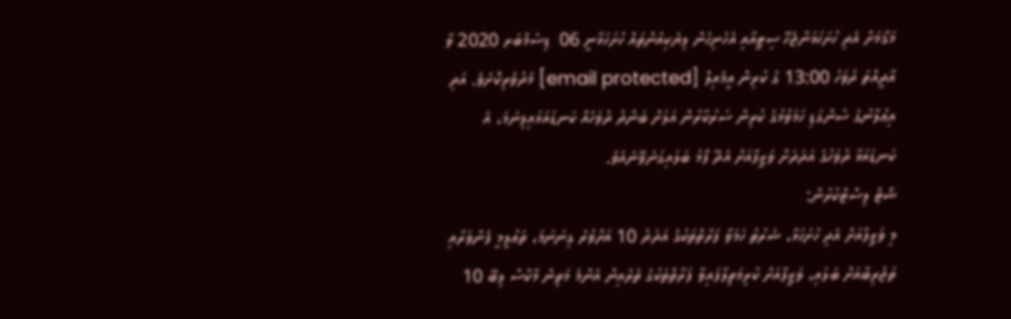މަޤާމަށް އެދި ހުށަހަޅަންޖެހޭ ސިޓީއާއި އެހެނިހެން ލިޔެކިއުންތައް ހުށަހަޅާނީ 06  ޑިސެމްބަރ 2020 ވާ އާދީއްތަ ދުވަހު 13:00 ގެ ކުރިން އީމެއިލް [email protected] މެދުވެރިކޮށެވެ. އަދި އިޢުލާނުގެ ސުންގަޑި ހަމަވުމުގެ ކުރިން ސަރުކާރުން އަލަށް ބަންދު ދުވަހެއް ކަނޑައަޅައިފިނަމަ، އެ ކަނޑައަޅާ ދުވަހުގެ އަދަދަށް ވަޒީފާއަށް އެދޭ ފޯމު ބަލައިގަނެވޭނެއެވެ.
ޝޯޓް ލިސްޓްކުރުން:
މި ވަޒީފާއަށް އެދި ހުށަހަޅާ، ޝަރުޠު ހަމަވާ ފަރާތްތަކުގެ އަދަދު 10 އަށްވުރެ ގިނަނަމަ، ތަޢުލީމީ ފެންވަރާއި ތަޖުރިބާއަށް ބަލައި، ވަޒީފާއަށް ކުރިމަތިލާފައިވާ ފަރާތްތަކުގެ ތެރެއިން އެންމެ މަތިން މާކްސް ލިބޭ 10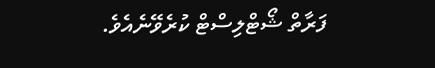ފަރާތް ޝޯޓްލިސްޓް ކުރެވޭނެއެވެ.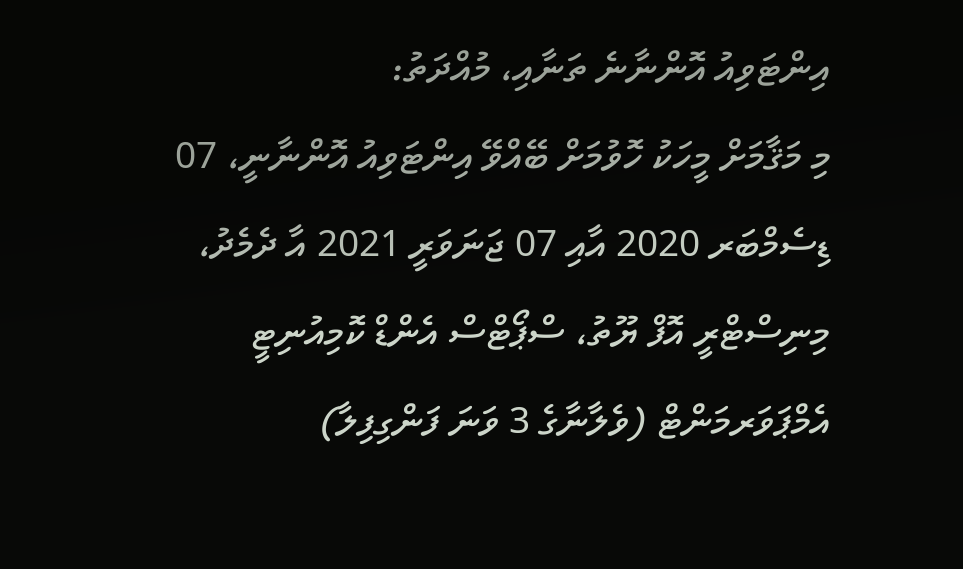އިންޓަވިއު އޮންނާނެ ތަނާއި، މުއްދަތު:
މި މަޤާމަށް މީހަކު ހޮވުމަށް ބޭއްވޭ އިންޓަވިއު އޮންނާނީ، 07 ޑިސެމްބަރ 2020 އާއި 07 ޖަނަވަރީ 2021 އާ ދެމެދު، މިނިސްޓްރީ އޮފް ޔޫތު، ސްޕޯޓްސް އެންޑް ކޮމިއުނިޓީ އެމްޕަވަރމަންޓް (ވެލާނާގެ 3 ވަނަ ފަންގިފިލާ)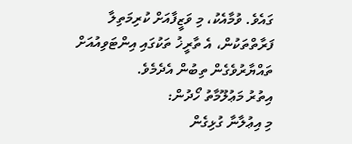ގައެވެ. ވުމާއެކު، މި ވަޒީފާއަށް ކުރިމަތިލާ ފަރާތްތަކުން، އެ ތާރީޚު ތަކުގައި އިންޓަވިއުއަށް ތައްޔާރުވެގެން ތިބުން އެދެމެވެ.
އިތުރު މަޢުލޫމާތު ހޯދުން:
މި އިޢުލާނާ ގުޅިގެން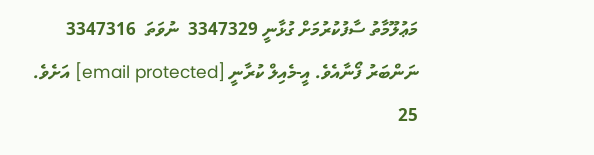މަޢުލޫމާތު ސާފުކުރުމަށް ގުޅާނީ 3347329  ނުވަތަ  3347316 ނަންބަރު ފޯނާއެވެ. އީ-މެއިލް ކުރާނީ [email protected] އަށެވެ.
25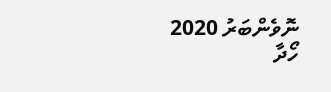ނޮވެންބަރު 2020
ހޯދާ